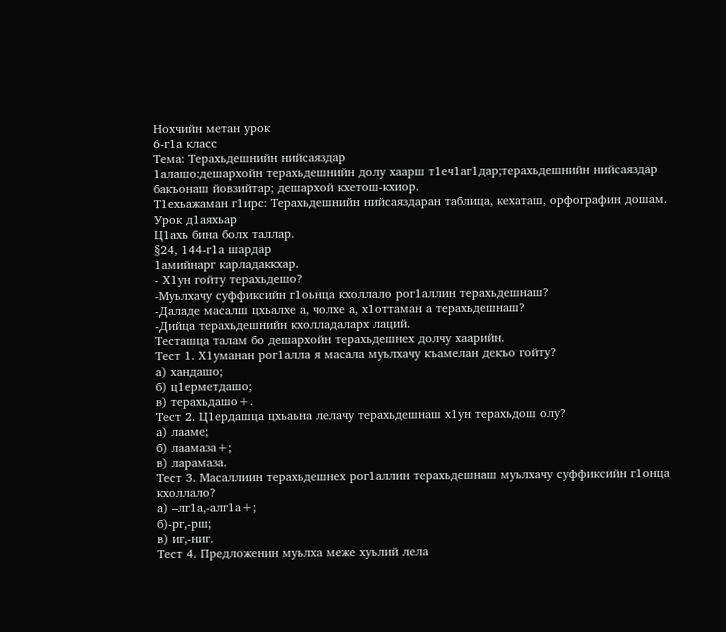Нохчийн метан урок
6-г1а класс
Тема: Терахьдешнийн нийсаяздар
1алашо:дешархойн терахьдешнийн долу хаарш т1еч1аг1дар;терахьдешнийн нийсаяздар бакъонаш йовзийтар; дешархой кхетош-кхиор.
Т1ехьажаман г1ирс: Терахьдешнийн нийсаяздаран таблица, кехаташ, орфографин дошам.
Урок д1аяхьар
Ц1ахь бина болх таллар.
§24, 144-г1а шардар
1амийнарг карладаккхар.
- Х1ун гойту терахьдешо?
-Муьлхачу суффиксийн г1оьнца кхоллало рог1аллин терахьдешнаш?
-Даладе масалш цхьалхе а, чолхе а, х1оттаман а терахьдешнаш?
-Дийца терахьдешнийн кхолладаларх лаций.
Тесташца талам бо дешархойн терахьдешнех долчу хаарийн.
Тест 1. Х1уманан рог1алла я масала муьлхачу къамелан декъо гойту?
а) хандашо;
б) ц1ерметдашо;
в) терахьдашо+.
Тест 2. Ц1ердашца цхьаьна лелачу терахьдешнаш х1ун терахьдош олу?
а) лааме;
б) лаамаза+;
в) ларамаза.
Тест 3. Масаллиин терахьдешнех рог1аллин терахьдешнаш муьлхачу суффиксийн г1онца кхоллало?
а) –лг1а,-алг1а+;
б)-рг,-рш;
в) иг,-ниг.
Тест 4. Предложенин муьлха меже хуьлий лела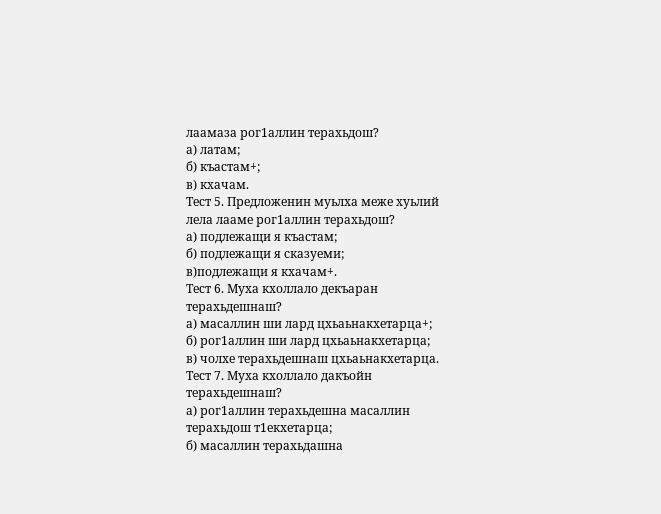лаамаза рог1аллин терахьдош?
а) латам;
б) къастам+;
в) кхачам.
Тест 5. Предложенин муьлха меже хуьлий лела лааме рог1аллин терахьдош?
а) подлежащи я къастам;
б) подлежащи я сказуеми;
в)подлежащи я кхачам+.
Тест 6. Муха кхоллало декъаран терахьдешнаш?
а) масаллин ши лард цхьаьнакхетарца+;
б) рог1аллин ши лард цхьаьнакхетарца;
в) чолхе терахьдешнаш цхьаьнакхетарца.
Тест 7. Муха кхоллало дакъойн терахьдешнаш?
а) рог1аллин терахьдешна масаллин терахьдош т1екхетарца;
б) масаллин терахьдашна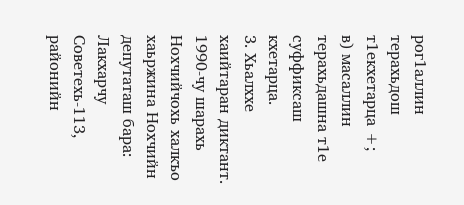рог1аллин терахьдош т1екхетарца +;
в) масаллин терахьдашна т1е суффиксаш кхетарца.
3. Хьалххе хаийтаран диктант.
1990-чу шарахь Нохчийчохь халкъо хаьржина Нохчийн депутаташ бара: Лакхарчу Советехь-113, районийн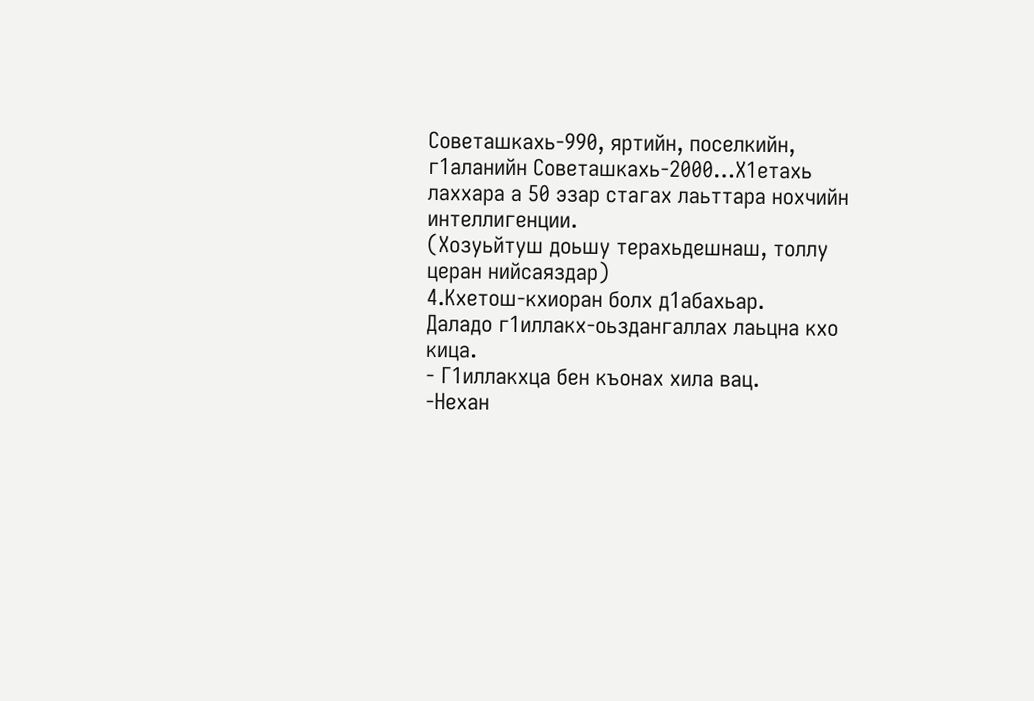Советашкахь-990, яртийн, поселкийн, г1аланийн Советашкахь-2000…Х1етахь лаххара а 50 эзар стагах лаьттара нохчийн интеллигенции.
(Хозуьйтуш доьшу терахьдешнаш, толлу церан нийсаяздар)
4.Кхетош-кхиоран болх д1абахьар.
Даладо г1иллакх-оьздангаллах лаьцна кхо кица.
- Г1иллакхца бен къонах хила вац.
-Нехан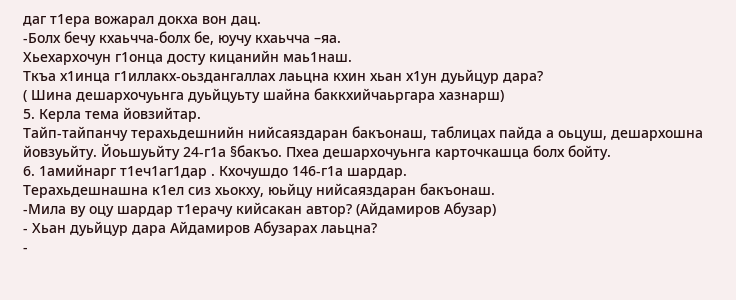даг т1ера вожарал докха вон дац.
-Болх бечу кхаьчча-болх бе, юучу кхаьчча –яа.
Хьехархочун г1онца досту кицанийн маь1наш.
Ткъа х1инца г1иллакх-оьздангаллах лаьцна кхин хьан х1ун дуьйцур дара?
( Шина дешархочуьнга дуьйцуьту шайна баккхийчаьргара хазнарш)
5. Керла тема йовзийтар.
Тайп-тайпанчу терахьдешнийн нийсаяздаран бакъонаш, таблицах пайда а оьцуш, дешархошна йовзуьйту. Йоьшуьйту 24-г1а §бакъо. Пхеа дешархочуьнга карточкашца болх бойту.
6. 1амийнарг т1еч1аг1дар . Кхочушдо 146-г1а шардар.
Терахьдешнашна к1ел сиз хьокху, юьйцу нийсаяздаран бакъонаш.
-Мила ву оцу шардар т1ерачу кийсакан автор? (Айдамиров Абузар)
- Хьан дуьйцур дара Айдамиров Абузарах лаьцна?
-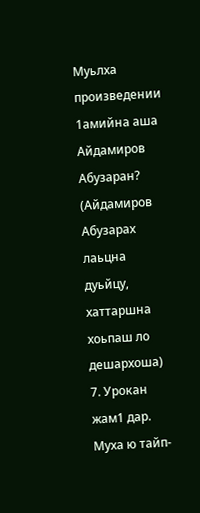Муьлха произведении 1амийна аша Айдамиров Абузаран?
(Айдамиров Абузарах лаьцна дуьйцу, хаттаршна хоьпаш ло дешархоша)
7. Урокан жам1 дар.
Муха ю тайп-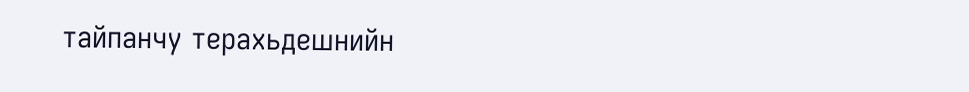тайпанчу терахьдешнийн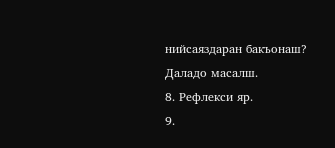нийсаяздаран бакъонаш? Даладо масалш.
8. Рефлекси яр.
9.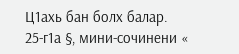Ц1ахь бан болх балар.
25-г1а §, мини-сочинени «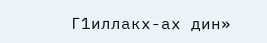Г1иллакх-ах дин»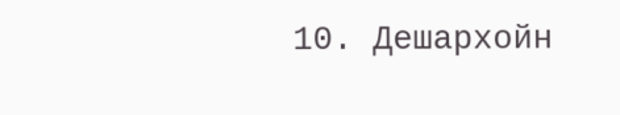10. Дешархойн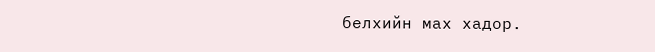белхийн мах хадор.